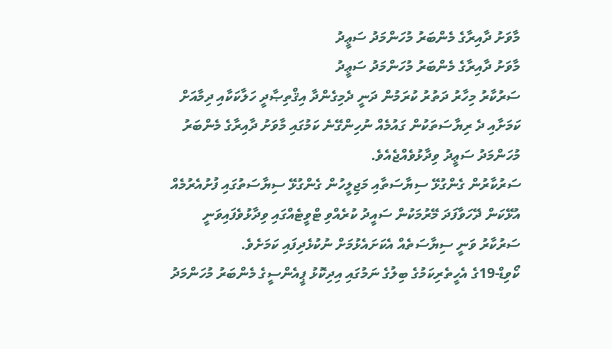މާވަށު ދާއިރާގެ މެންބަރު މުހަންމަދު ސަޢީދު
މާވަށު ދާއިރާގެ މެންބަރު މުހަންމަދު ސަޢީދު
ސަރުކާރު މިހާރު ދަތުރު ކުރަމުން ދަނީ ދެމިގެންދާ އިޤްތިޞާދީ ހަލާކަކާއި ދިމާއަށް ކަމަށާއި ދެ ރިޔާސަތަކުން ގައުމެއް ނުހިންގޭނެ ކަމުގައި މާވަށު ދާއިރާގެ މެންބަރު މުހަންމަދު ސަޢީދު ވިދާޅުވެއްޖެއެވެ.
ސަރުކާރުން ގެންގުޅޭ ސިޔާސަތާއި މަޖިލީހުން ގެންގުޅޭ ސިޔާސަތުގައި ފުށުއެރުމެއް އުޅޭކަން ދޭހަވާފަދަ މޭރުމަކުން ސައީދު ކުރެއްވި ޓްވީޓެއްގައި ވިދާޅުވެފައިވަނީ ސަރުކާރު ވަނީ ސިޔާސަތެއް އެކަށައެޅުމަށް ނުކުޅެދިފައި ކަމަށެވެ.
ކޯވިޑް-19ގެ އެހީތެރިކަމުގެ ބިލުގެ ނަމުގައި އިދިކޮޅު ޕީއެންސީގެ މެންބަރު މުހަންމަދު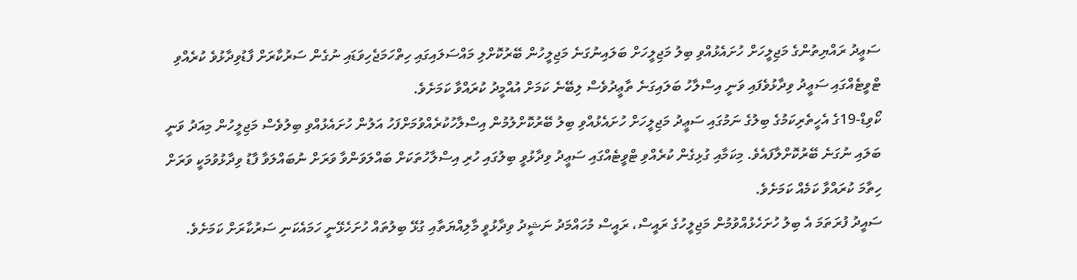ސަޢީދު ރައްޔިތުންގެ މަޖިލީހަށް ހުށައެޅުއްވި ބިލު މަޖިލީހަށް ބަލައިނުގަނެ މަޖިލީހުން ބޭރުކޮށްލި މައްސަލައިގައި ހިތްހަމަޖެހިވަޑައި ނުގެން ސަރުކާރަށް ފާޑުވިދާޅުވެ ކުރެއްވި ޓްވީޓެއްގައި ސަޢީދު ވިދާޅުވެފައި ވަނީ އިސްލާހު ބަލައިގަނެ ތާޢީދުވެސް ލިބޭނެ ކަމަށް އުއްމީދު ކުރައްވާ ކަމަށެވެ.
ކޯވިޑް-19ގެ އެހީތެރިކަމުގެ ބިލުގެ ނަމުގައި ސަޢީދު މަޖިލީހަށް ހުށައެޅުއްވި ބިލު ބޭރުކޮށްލުމުން އިސްލާހުކުރެއްވުމަށްފަހު އަލުން ހުށައެޅުއްވި ބިލުވެސް މަޖިލީހުން މިއަދު ވަނީ ބަލައި ނުގަނެ ބޭރުކޮށްލާފައެވެ. މިކަމާއި ގުޅިގެން ކުރެއްވި ޓްވީޓެއްގައި ސަޢީދު ވިދާޅުވީ ބިލުގައި ހުރި އިސްލާހުތަކަށް ބައްލަވަންވާ ވަރަށް ނުބައްލަވާ ފާޑު ވިދާޅުވުމަކީ ވަރަށް ހިތާމަ ކުރައްވާ ކަމެއް ކަމަށެވެ.
ސައީދު ފުރަތަމަ އެ ބިލު ހުށަހެޅުއްވުމުން މަޖިލީހުގެ ރައީސް، ރައީސް މުހައްމަދު ނަޝީދު ވިދާޅުވީ މާލިއްޔަތާއި ގުޅޭ ބިލުތައް ހުށަހެޅޭނީ ހަމައެކަނި ސަރުކާރަށް ކަމަށެވެ.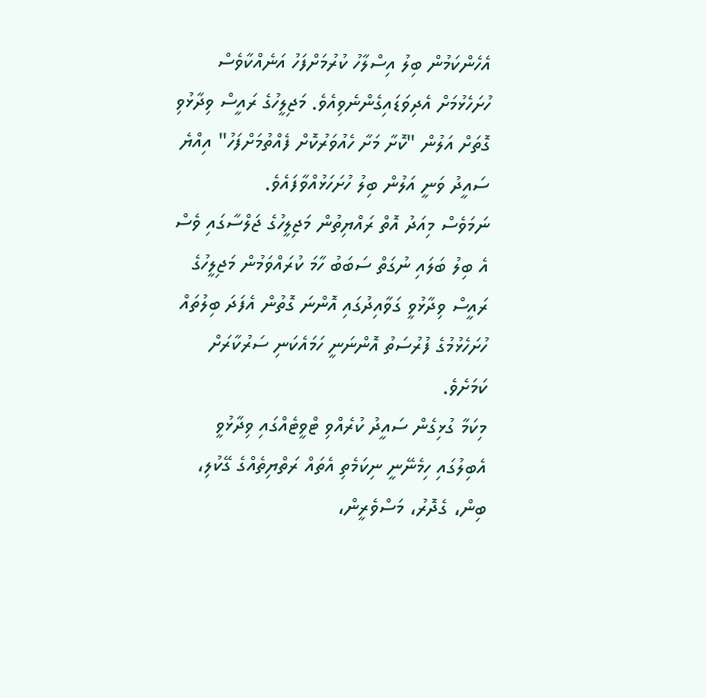އެހެންކަމުން ބިލު އިސްލާހު ކުރުމަށްފަހު އަނެއްކާވެސް ހުށަހެޅުމަށް އެދިވަޑައިގެންނެވިއެވެ. މަޖިލީހުގެ ރައީސް ވިދާޅުވި ގޮތަށް އަލުން "ކޮށާ މަށާ ހެއުވަރުކޮށް ފެއްތުމަށްފަހު" އިއްޔެ ސައީދު ވަނީ އަލުން ބިލު ހުށަހަޅުއްވާފައެވެ.
ނަމަވެސް މިއަދު އޮތް ރައްޔިތުން މަޖިލީހުގެ ޖަލްސާގައި ވެސް އެ ބިލު ބަލައި ނުގަތް ސަބަބު ހާމަ ކުރައްވަމުން މަޖިލީހުގެ ރައީސް ވިދާޅުވީ ގަވާއިދުގައި އޮންނަ ގޮތުން އެފަދަ ބިލުތައް ހުށަހެޅުމުގެ ފުރުސަތު އޮންނަނީ ހަމައެކަނި ސަރުކާރަށް ކަމަށެވެ.
މިކަމާ ގުޅިގެން ސައީދު ކުރެއްވި ޓްވީޓެއްގައި ވިދާޅުވީ އެބިލުގައި ހިމެނޭނީ ނިކަމެތި އެތައް ރަތްޔިތެއްގެ ގޭކުލި، ބިން، ގެދޮރު، މަސްވެރީން،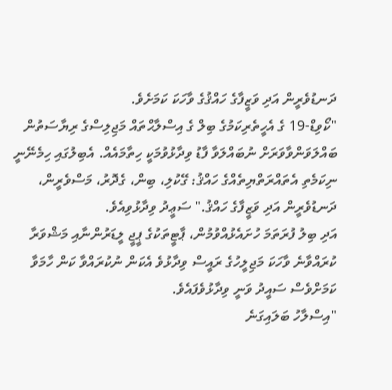ދަނޑުވެރީން އަދި ވަޒީފާގެ ހައްޤުގެ ވާހަކަ ކަމަށެވެ.
"ކޯވިޑް-19 ގެ އެހީތެރިކަމުގެ ބިލް ގެ އިސްލާޙްތައް މަޖިލިސްގެ ރިޔާސަތުން ބައްލަވަންވާވަރަށް ނުބައްލަވާ ފާޑު ވިދާޅުވުމަކީ ހިތާމައެއް. އެބިލުގައި ހިމެނޭނީ ނިކަމެތި އެތައްރަތްޔިތެއްގެ ހައްޤު: ގޭކުލި، ބިން، ގެދޮރު، މަސްވެރީން، ދަނޑުވެރީން އަދި ވަޒީފާގެ ހައްޤު." ސަޢީދު ވިދާޅުވިއެވެ.
އަދި ބިލު ފުރަތަމަ ހުށައެޅުއްވުމުން، ޕާޓީތަކުގެ ޕީޖީ ލީޑަރުންނާއި މަޝްވަރާ ކުރައްވާނެ ވާހަކަ މަޖިލީހުގެ ރައީސް ވިދާޅުވެ އެކަން ނުކުރައްވާ ކަން ހާމަވާ ކަމަށްވެސް ސައީދު ވަނީ ވިދާޅުވެފައެވެ.
"އިސްލާހު ބަލައިގަނެ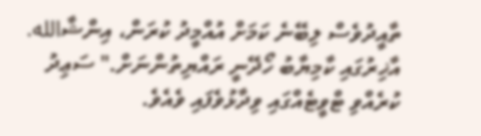ތާއީދުވެސް ލިބޭނެ ކަމަށް އުއްމީދު ކުރަން، އިންޝާالله. އާޚިރުގައި ކާމިޔާބު ހޯދޭނީ ރައްޔިތުންނަށް." ސަޢިދު ކުރެއްވި ޓްވީޓެއްގައި ވިދާޅުވެފައި ވެއެވެ.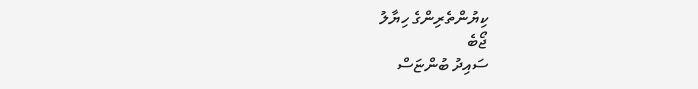ކިޔުންތެރިންގެ ހިޔާލު
ޖޯބެ
ސައިދު ބުންޏަސް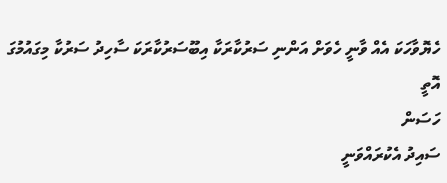ހެޔޮވާހަކަ އެއް ވާނީ ހެވަށް އަންނި ސަރުކާރަކާ އިބޫސަރުކާރަކަ ސާހިދު ސަރުކާ މިގައުމުގަ އޮތީ
ހަސަން
ސައިދު އެކުރައްވަނީ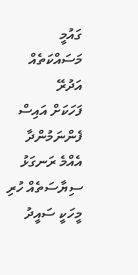ގައުމީ މަސައްކަތެއް
އަދުރޭ
ފަހަކަށް އައިސް ފެންނަމުންދާ އެއްމެ ރަނގަޅު ސިޔާސަތެއް ހުރި މީހަކީ ސައީދު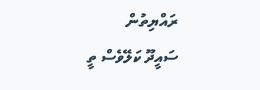ރައްޔިތުން
ސައީދޫ ކަލޭވެސް ތީ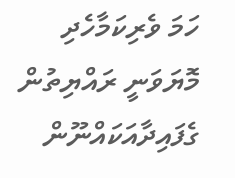ހަމަ ވެރިކަމާހެދި މޮޔަވަނީ ރައްޔިތުން ގެފައިދާއަކައްނޫން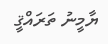ޔާމީނު ތަރައްޤީ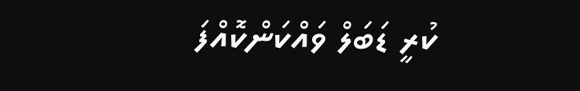ކުރީ ޑަބަލް ވައްކަންކޮއްފަ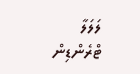ލަލަލާ
ޓްރެންޑިން